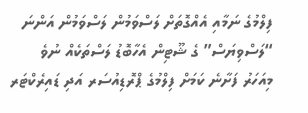ފިލްމުގެ ނަމާއި އެއްގޮތަށް ލަސްވަމުން ލަސްވަމުން އަންނަ “ލަސްވިޔަސް” ގެ ޝޫޓިން އެހާބޮޑު ލަސްތަކެއް ނުވެ މިއަހަރު ފަށާނެ ކަމަށް ފިލްމުގެ ޕްރޮޑިއުސަރ އަދި ޑައިރެކްޓަރ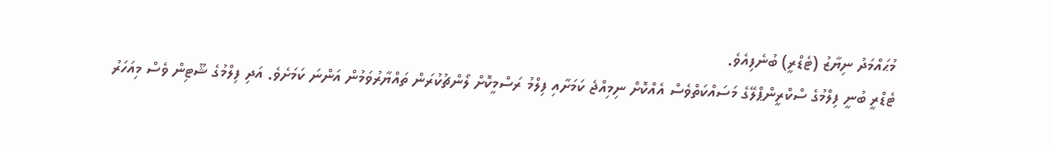މުޙައްމަދު ނިޔާޒު (ޓެޑްރީ) ބުނެފިއެވެ.
ޓެޑްރީ ބުނީ ފިލްމުގެ ސްކްރީންޕްލޭގެ މަސައްކަތްވެސް އެއްކޮށް ނިމިއްޖެ ކަމަށާއި ފިލްމު ރަސްމީކޮށް ލޯންޗުކުރަން ތައްޔާރުވަމުން އަންނަ ކަމަށެވެ. އަދި ފިލްމުގެ ޝޫޓިން ވެސް މިއަހަރު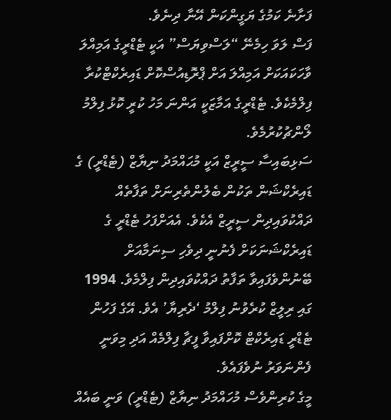ފަށާނެ ކަމުގެ ޔަގީންކަން އޭނާ ދިނެވެ.
ފަސް ލަވަ ހިމެނޭ “ލަސްވިޔަސް” އަކީ ޓެޑްރީގެ އަމިއްލަ ވާހަކައަކަށް އަމިއްލަ އަށް ޕްރޮޑިއުސްކޮށް ޑައިރެކްޓްކުރާ ފިލްމެކެވެ. ޓެޑްރީގެ އަމާޒަކީ އަންނަ މަހު ކުރީ ކޮޅު ފިލްމު ލޯންޗުކުރުމެވެ.
ސަޅިބައިސާ ސީރީޒް އަކީ މުޙައްމަދު ނިޔާޒް (ޓެޑްރީ) ގެ ޑައިރެކްޝަން ތަކުން ބެލުންތެރިނަށް ތަފާތެއް ދައްކުވައިދިން ސީރީޒް އެކެވެ. އެއަށްފަހު ޓެޑްރީ ގެ ޑައިރެކްޝަނަކަށް ފެނުނީ ދިވެހި ސިނަމާއަށް ބޭނުންވެފައިވާ ތަފާތު ދައްކުވައިދިން ފިލްމެވެ. 1994 ގައި ރިލީޒް ކުރެވުނު ފިލްމު ‘ދެރިޔާ’ އެވެ. އޭގެ ފަހުން ޓެޑްރީ ޑައިރެކްޓް ކޮށްފައިވާ ފީޗާ ފިލްމެއް އަދި މިވަނީ ފެންނަވަރު ނުވެފައެވެ.
މީގެ ކުރިންވެސް މުހައްމަދު ނިޔާޒް (ޓެޑްރީ) ވަނީ ބައެއް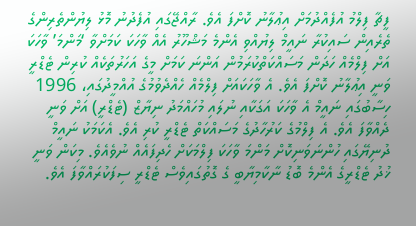ފީޗާ ފިލްމު އުފެއްދުމަށް އިޢުލާނު ކޮށްފަ އެވެ. ރާއްޖޭގައި އުފެދުނު މޮޅު ލިޔުންތެރިންގެ ތެރެއިން ސައިކުރާ ނައީމް ލިޔުއްވި އެންމެ މަޝްހޫރު އެއް ވާހަކަ ކަމަށްވާ ‘މަންމަ’ ވާހަކަ އަށް ފިލްމެއް ހަދަން މަސައްކަތްކުރަމުން އަންނަ ކަމަށް މީގެ އަހަރުތަކެއް ކުރިން ޓެޑްރީ ވަނީ އިޢުލާނު ކޮށްފަ އެވެ. އެ ވާހަކައަށް ފިލްމެއް ހެއްދެވުމުގެ އުއްމީދުގައި، 1996 ހިސާބުގައި ނައީމް އެ ވާހަކަ އަގަކާއި ނުލައި މުހައްމަދު ނިޔާޒް (ޓެޑްރީ) އަށް ވަނީ ދެއްވާފަ އެވެ. އެ ފިލްމުގެ ކަރުހާދުގެ މަސައްކަތް ޓެޑްރީ ކުރި އެވެ. އެކަމަކު ނައީމް ދުނިޔޭގައި ހުންނަވަނިކޮށް މަންމަ ވާހަކަ ފިލްމަކަށް ހެދިފައެއް ނުވެއެވެ. މިކަން ވަނީ ޚުދު ޓެޑްރީގެ އެންމެ ބޮޑު ނާކާމިޔާބީ ގެ ގޮތުގައިވެސް ޓެޑްރީ ސިފަކުރައްވާފަ އެވެ.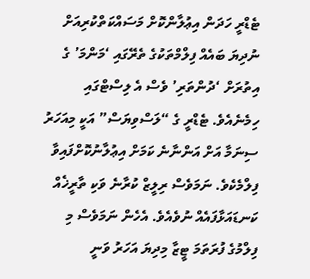ޓެޑްރީ ހަދަން އިޢުލާންކޮށް މަސައްކަތްކުރިއަށް ނުދިޔަ ބައެއް ފިލްމްތަކުގެ ތެރޭގައި ‘މަންމަ’ ގެ އިތުރަށް ‘ދުންތަރި’ ވެސް އެ ލިސްޓްގައި ހިމެނެއެވެ. ޓެޑްރީ ގެ “ލަސްވިޔަސް” އަކީ މިއަހަރު ސިނަމާ އަށް އަންނާނެ ކަމަށް އިޢުލާނުކޮށްފައިވާ ފިލްމެކެވެ. ނަމަވެސް ރިލީޒް ކުރާނެ ވަކި ތާރީޚެއް ކަނޑައަޅާފައެއް ނުވެއެވެ. އެހެން ނަމަވެސް މި ފިލްމުގެ ފުރަތަމަ ޓީޒާ މިދިޔަ އަހަރު ވަނީ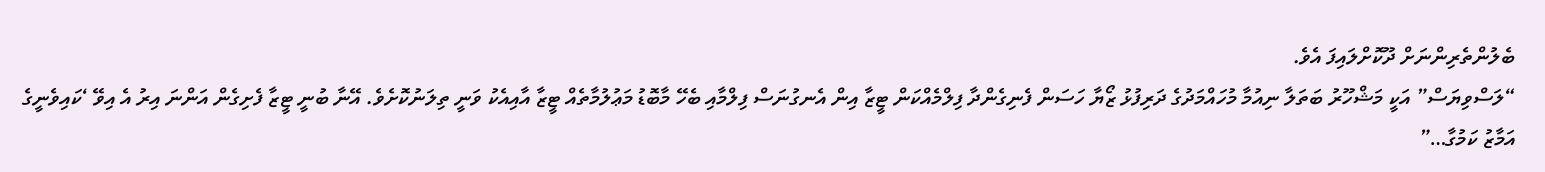ބެލުންތެރިންނަށް ދޫކޮށްލައިފަ އެވެ.
“ލަސްވިޔަސް” އަކީ މަޝްހޫރު ބަތަލާ ނިއުމާ މުހައްމަދުގެ ދަރިފުޅު ޒޯޔާ ހަސަން ފެނިގެންދާ ފިލްމެއްކަން ޓީޒާ އިން އެނގުނަސް ފިލްމާއި ބެހޭ މާބޮޑު މަޢުލުމާތެއް ޓީޒާ އާއިއެކު ވަނީ ތިލަނުކޮށެވެ. އޭނާ ބުނީ ޓީޒާ ފެށިގެން އަންނަ އިރު އެ އިވޭ ‘ކައިވެނީގެ އަމާޒު ކަމުގާ…”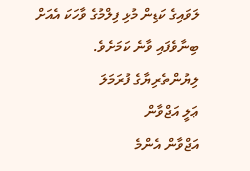ލަވައިގެ ކަޑިން މުޅި ފިލްމުގެ ވާހަކަ އެއަށް ބިނާވެފައި ވާނެ ކަމަށެވެ.
ލިޔުންތެރިޔާގެ ފުރަމަލަ
ޢަލީ އަޖްވާން
އަޖްވާން އެންމެ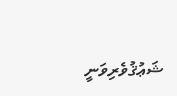ޝަޢުޤުވެރިވަނީ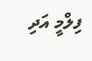ފިލްމީ އަދި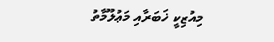މިއުޒިކީ ޚަބަރާއި މަޢުލޫމާތު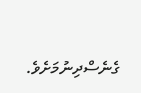ގެނެސްދިނުމަށެވެ.